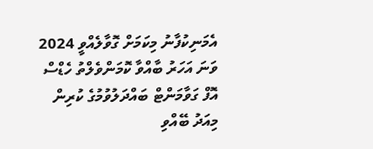އެމަނިކުފާނު މިކަމަށް ގޮވާލެއްވީ 2024 ވަނަ އަހަރު ބާއްވާ ކޮމަންވެލްތު ހެޑްސް އޮފް ގަވާމަންޓް ބައްދަލުވުމުގެ ކުރިން މިއަދު ބޭއްވި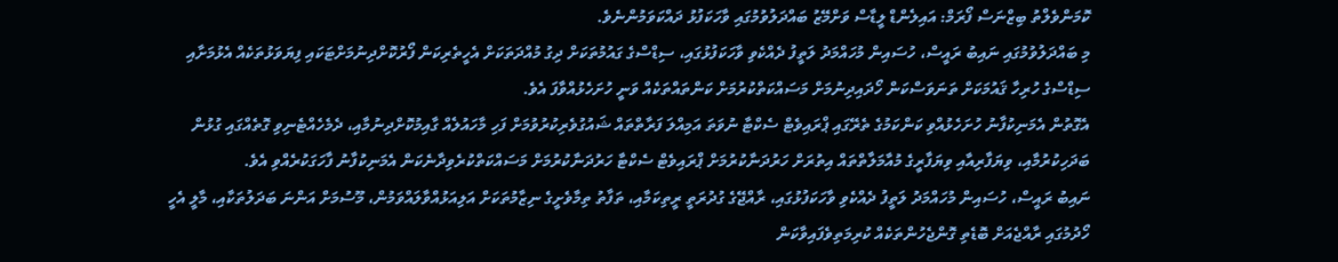ކޮމަންވެލްތު ބިޒްނަސް ފޯރަމް: އައިލެންޑް ލީޑާސް ވަށްމޭޒު ބައްދަލުވުމުގައި ވާހަކަފުޅު ދައްކަވަމުންނެވެ.
މި ބައްދަލުވުމުގައި ނައިބު ރައީސް، ހުސައިން މުހައްމަދު ލަތީފު ދެއްކެވި ވާހަކަފުޅުގައި، ސިޑްސްގެ ގައުމުތަކަށް ދިގު މުއްދަތަކަށް އެހީތެރިކަން ފޯރުކޮށްދިނުމަށްޓަކައި ފިޔަވަޅުތަކެއް އެޅުމަށާއި ސިޑްސްގެ ހުރިހާ ޤައުމަކަށް ތަނަވަސްކަން ހޯދައިދިނުމަށް މަސައްކަތްކުރުމަށް ކަންތައްތަކެއް ވަނީ ހުށަހެޅުއްވާފަ އެވެ.
އެގޮތުން އެމަނިކުފާނު ހުށަހެޅުއްވި ކަންކަމުގެ ތެރޭގައި ޕްރައިވެޓް ސެކްޓާ ނުވަތަ އަމިއްލަ ފަރާތްތައް ޝައުގުވެރިކުރުވުމަށް ފަހި މާހައުލެއް ގާއިމުކޮށްދިނުމާއި، ދެމެހެއްޓެނިވި ގޮތެއްގައި ގުޅުން ބަދަހިކުރުމާއި، ވިޔަފާރިއާއި ވިޔަފާރީގެ މުއާމަލާތްތައް އިތުރަށް ހަރުދަނާކުރުމަށް ޕްރައިވެޓް ސެކްޓާ ހަރުދަނާކުރުމަށް މަސައްކަތްކުރެވިދާނެކަން އެމަނިކުފާނު ފާހަގަކުރެއްވި އެވެ.
ނައިބު ރައީސް، ހުސައިން މުހައްމަދު ލަތީފު ދެއްކެވި ވާހަކަފުޅުގައި، ރާއްޖޭގެ ގުދުރަތީ ރީތިކަމާއި، ތަފާތު ތިމާވެށީގެ ނިޒާމުތަކަށް އަލިއަޅުއްވާލައްވަމުން، މޫސުމަށް އަންނަ ބަދަލުތަކާއި، މާލީ އެހީ ހޯދުމުގައި ރާއްޖެއަށް ބޮޑެތި ގޮންޖެހުންތަކެއް ކުރިމަތިވެފައިވާކަން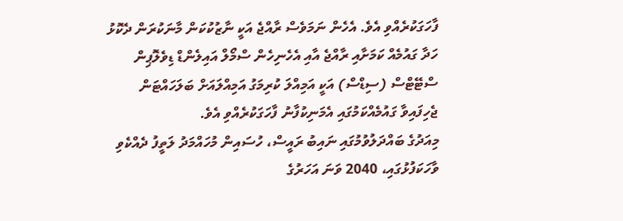ފާހަގަކުރެއްވި އެވެ. އެހެން ނަމަވެސް ރާއްޖެ އަކީ ނާޒުކުކަން މާނަކުރަން ދެކޮޅު ހަދާ ގައުމެއް ކަމަށާއި ރާއްޖެ އާއި އެހެނިހެން ސްމޯލް އައިލެންޑް ޑިވެލޮޕިން ސްޓޭޓްސް (ސިޑްސް) އަކީ އަމިއްލަ ކުރިމަގު އަމިއްލައަށް ބަލަހައްޓަން ޖެހިފައިވާ ގައުމެއްކަމުގައި އެމަނިކުފާނު ފާހަގަކުރެއްވި އެވެ.
މިއަދުގެ ބައްދަލުވުމުގައި ނައިބު ރައީސް، ހުސައިން މުހައްމަދު ލަތީފު ދެއްކެވި ވާހަކަފުޅުގައި، 2040 ވަނަ އަހަރުގެ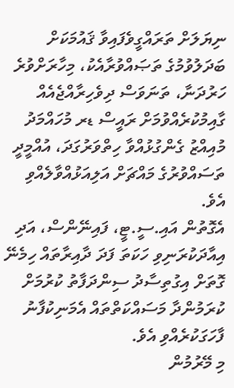ނިޔަލަށް ތަރައްގީވެފައިވާ ޤައުމަކަށް ބަދަލުވުމުގެ ތަޞައްވުރާއެކު، މިހާރަށްވުރެ ހަރުދަނާ، ތަނަވަސް ދިވެހިރާއްޖެއެއް ގާއިމުކުރެއްވުމަށް ރައީސް ޑރ މުހައްމަދު މުއިއްޒު ގެންގުޅުއްވާ ހިތްވަރުގަދަ، އުއްމީދީ ތަސައްވުރުގެ މައްޗަށް އަލިއަޅުއްވާލެއްވި އެވެ.
އެގޮތުން އައި.ސީ.ޓީ، ފައިނޭންސް، އަދި އިއާދަކުރަނިވި ހަކަތަ ފަދަ ދާއިރާތައް ހިމެނޭ ގޮތަށް އިގުތިސާދު ސިންދަފާތު ކުރުމަށް ކުރަމުންދާ މަސައްކަތްތައް އެމަނިކުފާނު ފާހަގަކުރެއްވި އެވެ.
މި މޭރުމުން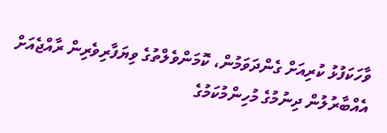ވާހަކަފުޅު ކުރިއަށް ގެންދަވަމުން، ކޮމަންވެލްތުގެ ވިޔަފާރިވެރިން ރާއްޖެއަށް އެއްބާރުލުން ދިނުމުގެ މުހިންމުކަމުގެ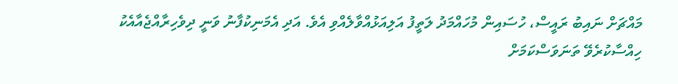މައްޗަށް ނައިބު ރައީސް، ހުސައިން މުހައްމަދު ލަތީފު އަލިއަޅުއްވާލެއްވި އެވެ. އަދި އެމަނިކުފާނު ވަނީ ދިވެހިރާއްޖެއާއެކު ހިއްސާކުރެވޭ ތަނަވަސްކަމަށް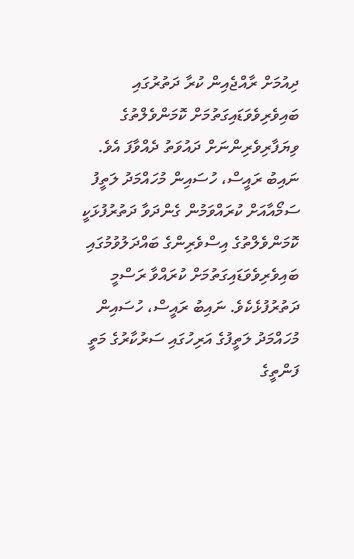ދިއުމަށް ރާއްޖެއިން ކުރާ ދަތުރުގައި ބައިވެރިވެވަޑައިގަތުމަށް ކޮމަންވެލްތުގެ ވިޔަފާރިވެރިންނަށް ދައުވަތު ދެއްވާފަ އެވެ.
ނައިބު ރައީސް، ހުސައިން މުހައްމަދު ލަތީފު ސަމޯއާއަށް ކުރައްވަމުން ގެންދަވާ ދަތުރުފުޅަކީ ކޮމަންވެލްތުގެ އިސްވެރިންގެ ބައްދަލުވުމުގައި ބައިވެރިވެވަޑައިގަތުމަށް ކުރައްވާ ރަސްމީ ދަތުރުފުޅެކެވެ. ނައިބު ރައީސް، ހުސައިން މުހައްމަދު ލަތީފުގެ އަރިހުގައި ސަރުކާރުގެ މަތީ ފަންތީގެ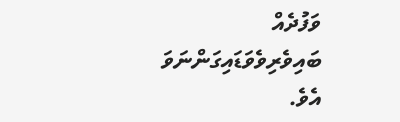ވަފުދެއް ބައިވެރިވެވަޑައިގަންނަވަ އެވެ.